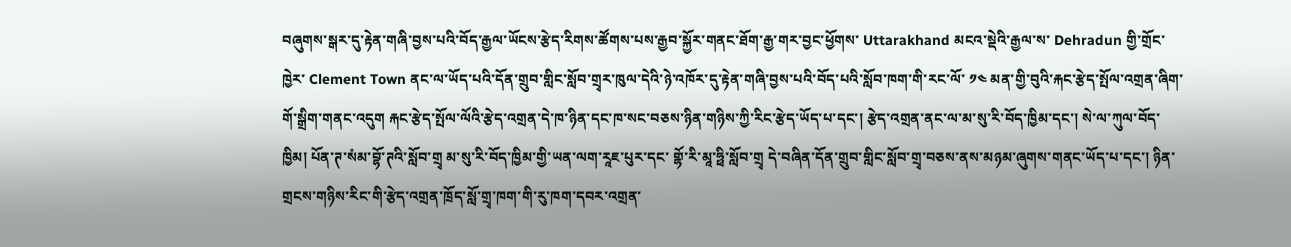བཞུགས་སྒར་དུ་རྟེན་གཞི་བྱས་པའི་བོད་རྒྱལ་ཡོངས་རྩེད་རིགས་ཚོགས་པས་རྒྱབ་སྐྱོར་གནང་ཐོག་རྒྱ་གར་བྱང་ཕྱོགས་ Uttarakhand མངའ་སྡེའི་རྒྱལ་ས་ Dehradun གྱི་གྲོང་ཁྱེར་ Clement Town ནང་ལ་ཡོད་པའི་དོན་གྲུབ་གླིང་སློབ་གྲྭར་ཁུལ་དེའི་ཉེ་འཁོར་དུ་རྟེན་གཞི་བྱས་པའི་བོད་པའི་སློབ་ཁག་གི་རང་ལོ་ ༡༤ མན་གྱི་བུའི་རྐང་རྩེད་སྤོལ་འགྲན་ཞིག་གོ་སྒྲིག་གནང་འདུག རྐང་རྩེད་སྤོལ་ལོའི་རྩེད་འགྲན་དེ་ཁ་ཉིན་དང་ཁ་སང་བཅས་ཉིན་གཉིས་ཀྱི་རིང་རྩེད་ཡོད་པ་དང་། རྩེད་འགྲན་ནང་ལ་མ་སུ་རི་བོད་ཁྱིམ་དང་། སེ་ལ་ཀུལ་བོད་ཁྱིམ། པོན་ཊ་སཾམ་བྷོ་ཊའི་སློབ་གྲྭ མ་སུ་རི་བོད་ཁྱིམ་གྱི་ཡན་ལག་རཱཇ་པུར་དང་ གྷོ་རི་མཱ་ཧྥི་སློབ་གྲྭ དེ་བཞིན་དོན་གྲུབ་གླིང་སློབ་གྲྭ་བཅས་ནས་མཉམ་ཞུགས་གནང་ཡོད་པ་དང་། ཉིན་གྲངས་གཉིས་རིང་གི་རྩེད་འགྲན་ཁྲོད་སློ་གྲྭ་ཁག་གི་རུ་ཁག་དབར་འགྲན་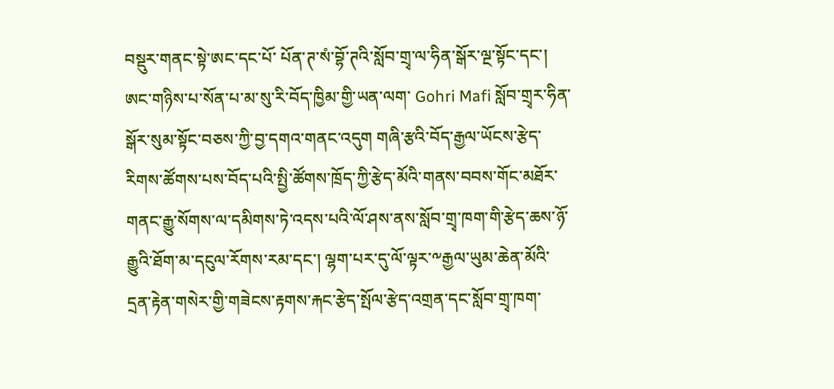བསྡུར་གནང་སྟེ་ཨང་དང་པོ་ པོན་ཊ་སཾ་བྷོ་ཊའི་སློབ་གྲྭ་ལ་ཧིན་སྒོར་ལྔ་སྟོང་དང་། ཨང་གཉིས་པ་སོན་པ་མ་སུ་རི་བོད་ཁྱིམ་གྱི་ཡན་ལག་ Gohri Mafi སློབ་གྲྭར་ཧིན་སྒོར་སུམ་སྟོང་བཅས་ཀྱི་བྱ་དགའ་གནང་འདུག གཞི་རྩའི་བོད་རྒྱལ་ཡོངས་རྩེད་རིགས་ཚོགས་པས་བོད་པའི་སྤྱི་ཚོགས་ཁྲོད་ཀྱི་རྩེད་མོའི་གནས་བབས་གོང་མཐོར་གནང་རྒྱུ་སོགས་ལ་དམིགས་ཏེ་འདས་པའི་ལོ་ཤས་ནས་སློབ་གྲྭ་ཁག་གི་རྩེད་ཆས་ཉོ་རྒྱུའི་ཐོག་མ་དངུལ་རོགས་རམ་དང་། ལྷག་པར་དུ་ལོ་ལྟར་༸རྒྱལ་ཡུམ་ཆེན་མོའི་དྲན་རྟེན་གསེར་གྱི་གཟེངས་རྟགས་རྐང་རྩེད་སྤོལ་རྩེད་འགྲན་དང་སློབ་གྲྭ་ཁག་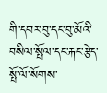གི་དབར་བུ་དང་བུ་མོའི་བསིལ་སྤོལ་དང་རྐང་རྩེད་སྤོ་ལོ་སོགས་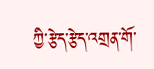ཀྱི་རྩེད་རྩེད་འགྲན་གོ་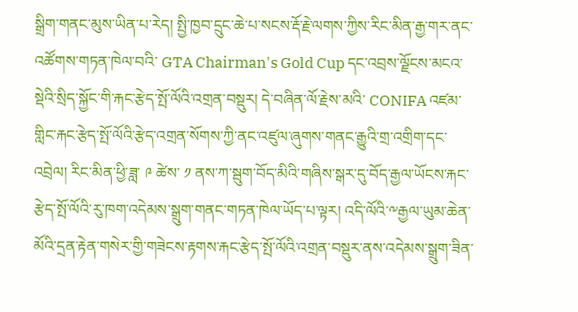སྒྲིག་གནང་མུས་ཡིན་པ་རེད། སྤྱི་ཁྱབ་དྲུང་ཆེ་པ་སངས་རྡོ་རྗེ་ལགས་ཀྱིས་རིང་མིན་རྒྱ་གར་ནང་འཚོགས་གཏན་ཁེལ་བའི་ GTA Chairman's Gold Cup དང་འབྲས་ལྗོངས་མངའ་སྡེའི་སྲིད་སྐྱོང་གི་རྐང་རྩེད་སྤོ་ལོའི་འགྲན་བསྡུར། དེ་བཞིན་ལོ་རྗེས་མའི་ CONIFA འཛམ་གླིང་རྐང་རྩེད་སྤོ་ལོའི་རྩེད་འགྲན་སོགས་ཀྱི་ནང་འཛུལ་ཞུགས་གནང་རྒྱུའི་གྲ་འགྲིག་དང་འབྲེལ། རིང་མིན་ཕྱི་ཟླ་ ༩ ཚེས་ ༡ ནས་ཀ་སྦུག་བོད་མིའི་གཞིས་སྒར་དུ་བོད་རྒྱལ་ཡོངས་རྐང་རྩེད་སྤོ་ལོའི་རུ་ཁག་འདེམས་སྒྲུག་གནང་གཏན་ཁེལ་ཡོད་པ་ལྟར། འདི་ལོའི་༸རྒྱལ་ཡུམ་ཆེན་མོའི་དྲན་རྟེན་གསེར་གྱི་གཟེངས་རྟགས་རྐང་རྩེད་སྤོ་ལོའི་འགྲན་བསྡུར་ནས་འདེམས་སྒྲུག་ཟིན་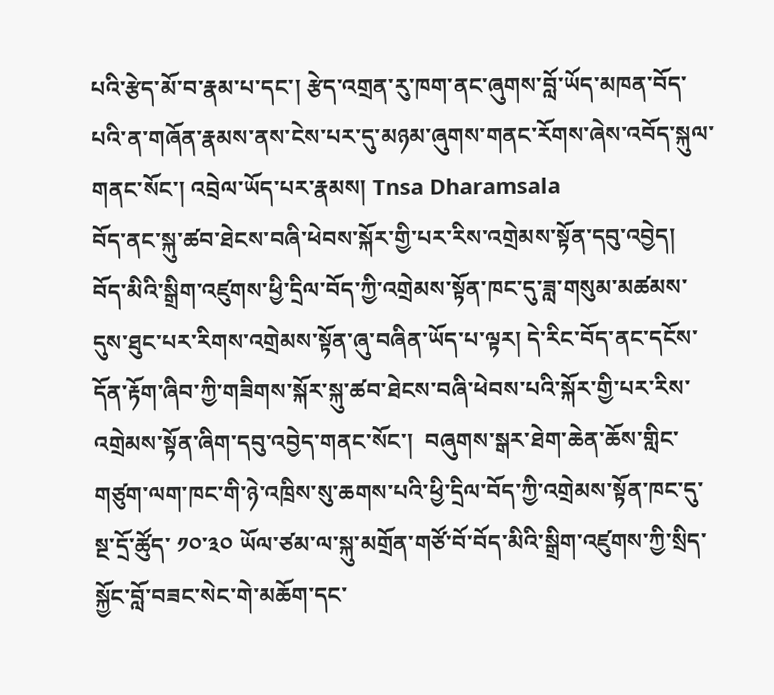པའི་རྩེད་མོ་བ་རྣམ་པ་དང་། རྩེད་འགྲན་རུ་ཁག་ནང་ཞུགས་བློ་ཡོད་མཁན་བོད་པའི་ན་གཞོན་རྣམས་ནས་ངེས་པར་དུ་མཉམ་ཞུགས་གནང་རོགས་ཞེས་འབོད་སྐུལ་གནང་སོང་། འབྲེལ་ཡོད་པར་རྣམས། Tnsa Dharamsala
བོད་ནང་སྐུ་ཚབ་ཐེངས་བཞི་ཕེབས་སྐོར་གྱི་པར་རིས་འགྲེམས་སྟོན་དབུ་འབྱེད།
བོད་མིའི་སྒྲིག་འཛུགས་ཕྱི་དྲིལ་བོད་ཀྱི་འགྲེམས་སྟོན་ཁང་དུ་ཟླ་གསུམ་མཚམས་དུས་ཐུང་པར་རིགས་འགྲེམས་སྟོན་ཞུ་བཞིན་ཡོད་པ་ལྟར། དེ་རིང་བོད་ནང་དངོས་དོན་རྟོག་ཞིབ་ཀྱི་གཟིགས་སྐོར་སྐུ་ཚབ་ཐེངས་བཞི་ཕེབས་པའི་སྐོར་གྱི་པར་རིས་འགྲེམས་སྟོན་ཞིག་དབུ་འབྱེད་གནང་སོང་།  བཞུགས་སྒར་ཐེག་ཆེན་ཆོས་གླིང་གཙུག་ལག་ཁང་གི་ཉེ་འཁྲིས་སུ་ཆགས་པའི་ཕྱི་དྲིལ་བོད་ཀྱི་འགྲེམས་སྟོན་ཁང་དུ་སྔ་དྲོ་ཚོུད་ ༡༠་༣༠ ཡོལ་ཙམ་ལ་སྐུ་མགྲོན་གཙོ་བོ་བོད་མིའི་སྒྲིག་འཛུགས་ཀྱི་སྲིད་སྐྱོང་བློ་བཟང་སེང་གེ་མཆོག་དང་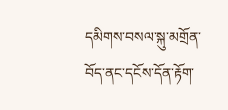དམིགས་བསལ་སྐུ་མགྲོན་བོད་ནང་དངོས་དོན་རྟོག་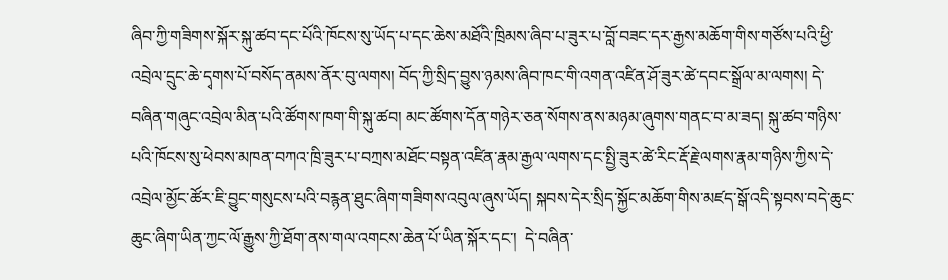ཞིབ་ཀྱི་གཟིགས་སྐོར་སྐུ་ཚབ་དང་པོའི་ཁོངས་སུ་ཡོད་པ་དང་ཆེས་མཐོའི་ཁྲིམས་ཞིབ་པ་ཟུར་པ་བློ་བཟང་དར་རྒྱས་མཆོག་གིས་གཙོས་པའི་ཕྱི་འབྲེལ་དྲུང་ཆེ་དྭགས་པོ་བསོད་ནམས་ནོར་བུ་ལགས། བོད་ཀྱི་སྲིད་བྱུས་ཉམས་ཞིབ་ཁང་གི་འགན་འཛིན་ཤོ་ཟུར་ཚེ་དབང་སྒྲོལ་མ་ལགས། དེ་བཞིན་གཞུང་འབྲེལ་མིན་པའི་ཚོགས་ཁག་གི་སྐུ་ཚབ། མང་ཚོགས་དོན་གཉེར་ཅན་སོགས་ནས་མཉམ་ཞུགས་གནང་བ་མ་ཟད། སྐུ་ཚབ་གཉིས་པའི་ཁོངས་སུ་ཕེབས་མཁན་བཀའ་ཁྲི་ཟུར་པ་བཀྲས་མཐོང་བསྟན་འཛིན་རྣམ་རྒྱལ་ལགས་དང་སྤྱི་ཟུར་ཚེ་རིང་རྡོ་རྗེ་ལགས་རྣམ་གཉིས་ཀྱིས་དེ་འབྲེལ་མྱོང་ཚོར་ཇི་བྱུང་གསུངས་པའི་བརྙན་ཐུང་ཞིག་གཟིགས་འབུལ་ཞུས་ཡོད། སྐབས་དེར་སྲིད་སྐྱོང་མཆོག་གིས་མཛད་སྒོ་འདི་སྟབས་བདེ་ཆུང་ཆུང་ཞིག་ཡིན་ཀྱང་ལོ་རྒྱུས་ཀྱི་ཐོག་ནས་གལ་འགངས་ཆེན་པོ་ཡིན་སྐོར་དང་།  དེ་བཞིན་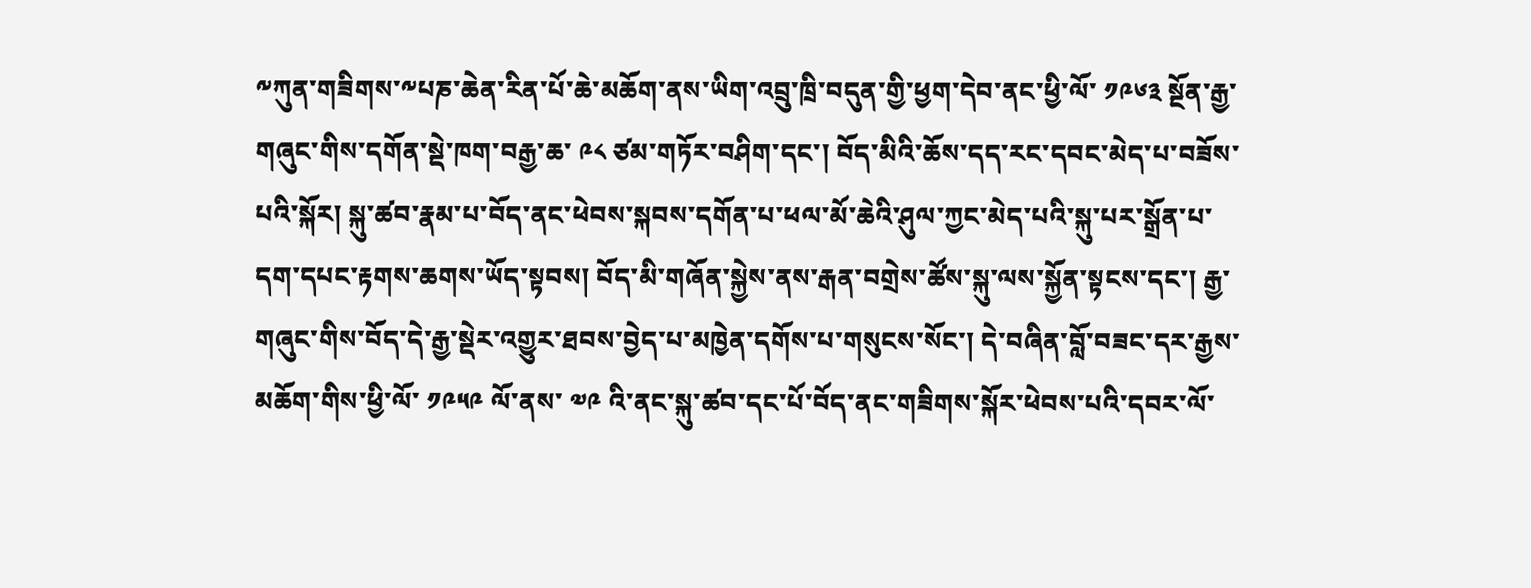༸ཀུན་གཟིགས་༸པཎ་ཆེན་རིན་པོ་ཆེ་མཆོག་ནས་ཡིག་འབྲུ་ཁྲི་བདུན་གྱི་ཕྱག་དེབ་ནང་ཕྱི་ལོ་ ༡༩༦༣ སྔོན་རྒྱ་གཞུང་གིས་དགོན་སྡེ་ཁག་བརྒྱ་ཆ་ ༩༨ ཙམ་གཏོར་བཤིག་དང་། བོད་མིའི་ཆོས་དད་རང་དབང་མེད་པ་བཟོས་པའི་སྐོར། སྐུ་ཚབ་རྣམ་པ་བོད་ནང་ཕེབས་སྐབས་དགོན་པ་ཕལ་མོ་ཆེའི་ཤུལ་ཀྱང་མེད་པའི་སྐུ་པར་སྒྲོན་པ་དག་དཔང་རྟགས་ཆགས་ཡོད་སྟབས། བོད་མི་གཞོན་སྐྱེས་ནས་རྒན་བགྲེས་ཚོས་སྐུ་ལས་སྐྱོན་སྟངས་དང་། རྒྱ་གཞུང་གིས་བོད་དེ་རྒྱ་སྡེར་འགྱུར་ཐབས་བྱེད་པ་མཁྱེན་དགོས་པ་གསུངས་སོང་། དེ་བཞིན་བློ་བཟང་དར་རྒྱས་མཆོག་གིས་ཕྱི་ལོ་ ༡༩༥༩ ལོ་ནས་ ༧༩ འི་ནང་སྐུ་ཚབ་དང་པོ་བོད་ནང་གཟིགས་སྐོར་ཕེབས་པའི་དབར་ལོ་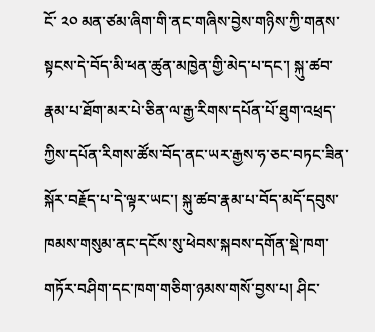ངོ་ ༢༠ མན་ཙམ་ཞིག་གི་ནང་གཞིས་བྱེས་གཉིས་ཀྱི་གནས་སྟངས་དེ་བོད་མི་ཕན་ཚུན་མཁྱེན་གྱི་མེད་པ་དང་། སྐུ་ཚབ་རྣམ་པ་ཐོག་མར་པེ་ཅིན་ལ་རྒྱ་རིགས་དཔོན་པོ་ཐུག་འཕྲད་ཀྱིས་དཔོན་རིགས་ཚོས་བོད་ནང་ཡར་རྒྱས་ཧ་ཅང་བཏང་ཟིན་སྐོར་བརྗོད་པ་དེ་ལྟར་ཡང་། སྐུ་ཚབ་རྣམ་པ་བོད་མདོ་དབུས་ཁམས་གསུམ་ནང་དངོས་སུ་ཕེབས་སྐབས་དགོན་སྡེ་ཁག་གཏོར་བཤིག་དང་ཁག་གཅིག་ཉམས་གསོ་བྱས་པ། ཤིང་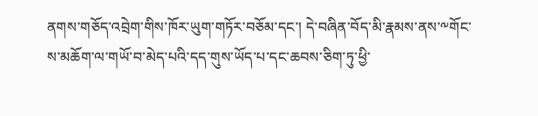ནགས་གཅོད་འབྲེག་གིས་ཁོར་ཡུག་གཏོར་བཅོམ་དང་། དེ་བཞིན་བོད་མི་རྣམས་ནས་༸གོང་ས་མཆོག་ལ་གཡོ་བ་མེད་པའི་དད་གུས་ཡོད་པ་དང་ཆབས་ཅིག་ཏུ་ཕྱི་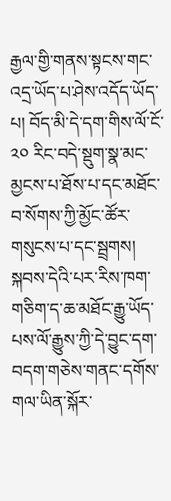རྒྱལ་གྱི་གནས་སྟངས་གང་འདྲ་ཡོད་པ་ཤེས་འདོད་ཡོད་པ། བོད་མི་དེ་དག་གིས་ལོ་ངོ་ ༢༠ རིང་བདེ་སྡུག་སྣ་མང་མྱངས་པ་ཐོས་པ་དང་མཐོང་བ་སོགས་ཀྱི་མྱོང་ཚོར་གསུངས་པ་དང་སྦྲགས། སྐབས་དེའི་པར་རིས་ཁག་གཅིག་ད་ཆ་མཐོང་རྒྱུ་ཡོད་པས་ལོ་རྒྱུས་ཀྱི་དེ་བྱུང་དག་བདག་གཅེས་གནང་དགོས་གལ་ཡིན་སྐོར་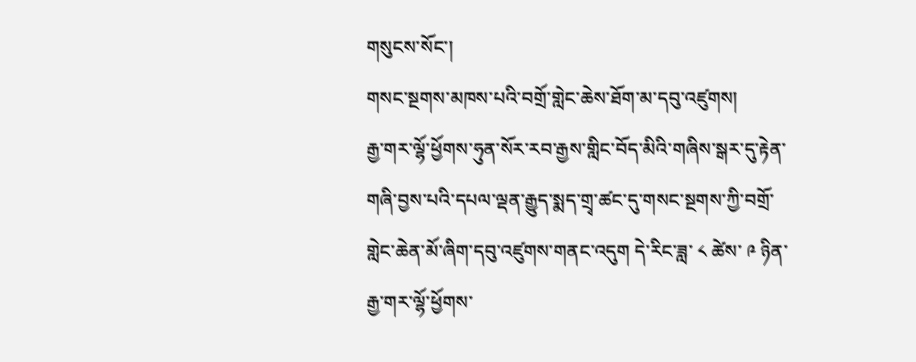གསུངས་སོང་།
གསང་སྔགས་མཁས་པའི་བགྲོ་གླེང་ཆེས་ཐོག་མ་དབུ་འཛུགས།
རྒྱ་གར་ལྷོ་ཕྱོགས་ཧུན་སོར་རབ་རྒྱས་གླིང་བོད་མིའི་གཞིས་སྒར་དུ་རྟེན་གཞི་བྱས་པའི་དཔལ་ལྡན་རྒྱུད་སྨད་གྲྭ་ཚང་དུ་གསང་སྔགས་ཀྱི་བགྲོ་གླེང་ཆེན་མོ་ཞིག་དབུ་འཛུགས་གནང་འདུག དེ་རིང་ཟླ་ ༨ ཚེས་ ༩ ཉིན་རྒྱ་གར་ལྷོ་ཕྱོགས་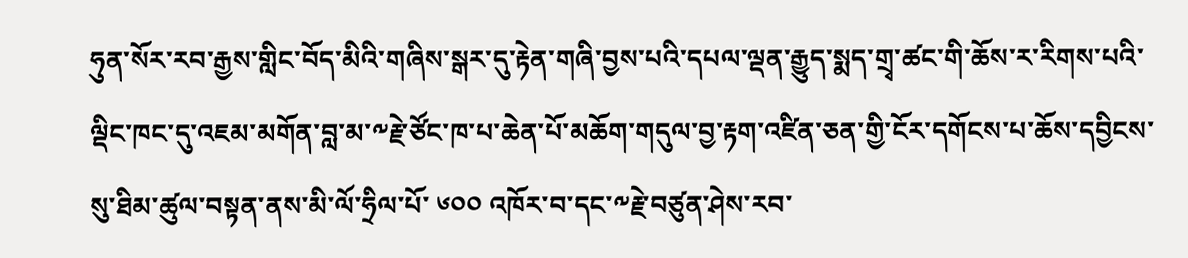ཧུན་སོར་རབ་རྒྱས་གླིང་བོད་མིའི་གཞིས་སྒར་དུ་རྟེན་གཞི་བྱས་པའི་དཔལ་ལྡན་རྒྱུད་སྨད་གྲྭ་ཚང་གི་ཆོས་ར་རིགས་པའི་ལྡིང་ཁང་དུ་འཇམ་མགོན་བླ་མ་༸རྗེ་ཙོང་ཁ་པ་ཆེན་པོ་མཆོག་གདུལ་བྱ་རྟག་འཛིན་ཅན་གྱི་ངོར་དགོངས་པ་ཆོས་དབྱིངས་སུ་ཐིམ་ཚུལ་བསྟན་ནས་མི་ལོ་ཧྲིལ་པོ་ ༦༠༠ འཁོར་བ་དང་༸རྗེ་བཙུན་ཤེས་རབ་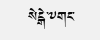སེངྒེ་༸གང་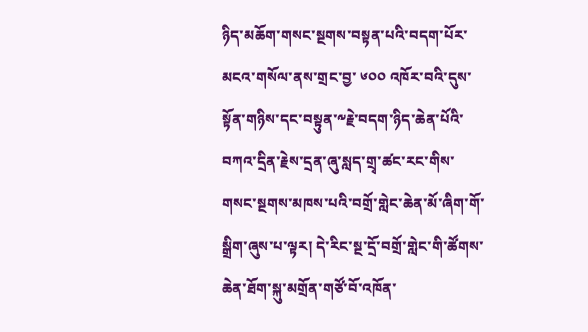ཉིད་མཆོག་གསང་སྔགས་བསྟན་པའི་བདག་པོར་མངའ་གསོལ་ནས་གྲང་བྱ་ ༦༠༠ འཁོར་བའི་དུས་སྟོན་གཉིས་དང་བསྟུན་༸རྗེ་བདག་ཉིད་ཆེན་པོའི་བཀའ་དྲིན་རྗེས་དྲན་ཞུ་སླད་གྲྭ་ཚང་རང་གིས་གསང་སྔགས་མཁས་པའི་བགྲོ་གླེང་ཆེན་མོ་ཞིག་གོ་སྒྲིག་ཞུས་པ་ལྟར། དེ་རིང་སྔ་དྲོ་བགྲོ་གླེང་གི་ཚོགས་ཆེན་ཐོག་སྐུ་མགྲོན་གཙོ་བོ་འཁོན་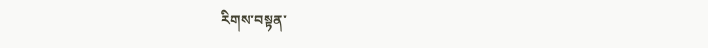རིགས་བསྟན་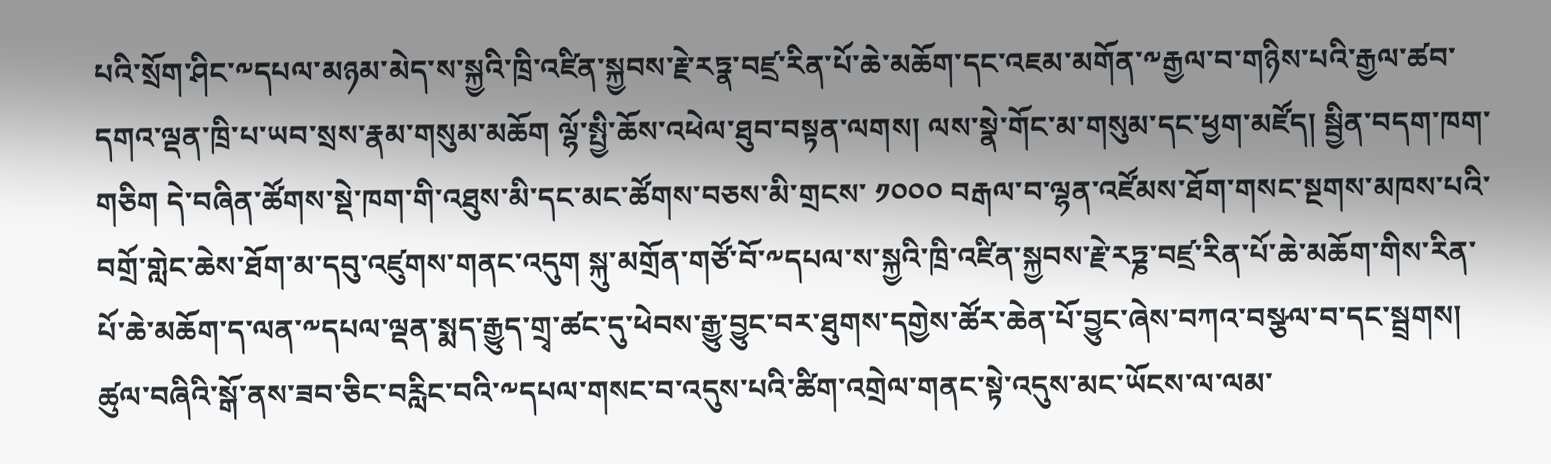པའི་སྲོག་ཤིང་༸དཔལ་མཉམ་མེད་ས་སྐྱའི་ཁྲི་འཛིན་སྐྱབས་རྗེ་རཏྣ་བཛྲ་རིན་པོ་ཆེ་མཆོག་དང་འཇམ་མགོན་༸རྒྱལ་བ་གཉིས་པའི་རྒྱལ་ཚབ་དགའ་ལྡན་ཁྲི་པ་ཡབ་སྲས་རྣམ་གསུམ་མཆོག ལྷོ་སྤྱི་ཆོས་འཕེལ་ཐུབ་བསྟན་ལགས། ལས་སྣེ་གོང་མ་གསུམ་དང་ཕྱག་མཛོད། སྦྱིན་བདག་ཁག་གཅིག དེ་བཞིན་ཚོགས་སྡེ་ཁག་གི་འཐུས་མི་དང་མང་ཚོགས་བཅས་མི་གྲངས་ ༡༠༠༠ བརྒལ་བ་ལྷན་འཛོམས་ཐོག་གསང་སྔགས་མཁས་པའི་བགྲོ་གླེང་ཆེས་ཐོག་མ་དབུ་འཛུགས་གནང་འདུག སྐུ་མགྲོན་གཙོ་བོ་༸དཔལ་ས་སྐྱའི་ཁྲི་འཛིན་སྐྱབས་རྗེ་རཏྞ་བཛྲ་རིན་པོ་ཆེ་མཆོག་གིས་རིན་པོ་ཆེ་མཆོག་ད་ལན་༸དཔལ་ལྡན་སྨད་རྒྱུད་གྲྭ་ཚང་དུ་ཕེབས་རྒྱུ་བྱུང་བར་ཐུགས་དགྱེས་ཚོར་ཆེན་པོ་བྱུང་ཞེས་བཀའ་བསྩལ་བ་དང་སྦྲགས། ཚུལ་བཞིའི་སྒོ་ནས་ཟབ་ཅིང་བརླིང་བའི་༸དཔལ་གསང་བ་འདུས་པའི་ཚིག་འགྲེལ་གནང་སྟེ་འདུས་མང་ཡོངས་ལ་ལམ་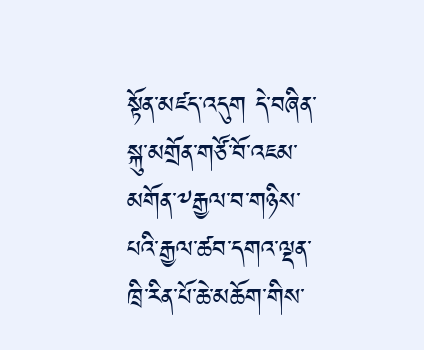སྟོན་མཛད་འདུག དེ་བཞིན་སྐུ་མགྲོན་གཙོ་བོ་འཇམ་མགོན་༸རྒྱལ་བ་གཉིས་པའི་རྒྱལ་ཚབ་དགའ་ལྡན་ཁྲི་རིན་པོ་ཆེ་མཆོག་གིས་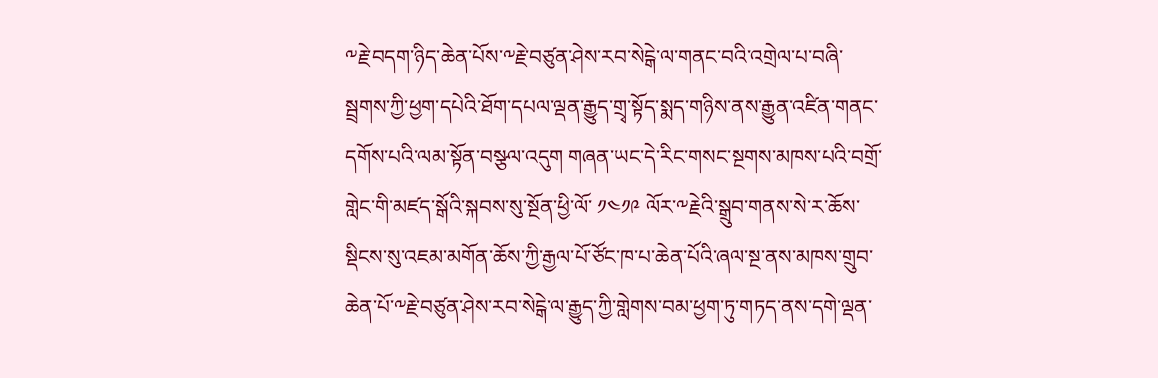༸རྗེ་བདག་ཉིད་ཆེན་པོས་༸རྗེ་བཙུན་ཤེས་རབ་སེངྒེ་ལ་གནང་བའི་འགྲེལ་པ་བཞི་སྦྲགས་ཀྱི་ཕྱག་དཔེའི་ཐོག་དཔལ་ལྡན་རྒྱུད་གྲྭ་སྟོད་སྨད་གཉིས་ནས་རྒྱུན་འཛིན་གནང་དགོས་པའི་ལམ་སྟོན་བསྩལ་འདུག གཞན་ཡང་དེ་རིང་གསང་སྔགས་མཁས་པའི་བགྲོ་གླེང་གི་མཛད་སྒོའི་སྐབས་སུ་སྔོན་ཕྱི་ལོ་ ༡༤༡༩ ལོར་༸རྗེའི་སྒྲུབ་གནས་སེ་ར་ཆོས་སྡིངས་སུ་འཇམ་མགོན་ཆོས་ཀྱི་རྒྱལ་པོ་ཙོང་ཁ་པ་ཆེན་པོའི་ཞལ་སྔ་ནས་མཁས་གྲུབ་ཆེན་པོ་༸རྗེ་བཙུན་ཤེས་རབ་སེངྒེ་ལ་རྒྱུད་ཀྱི་གླེགས་བམ་ཕྱག་ཏུ་གཏད་ནས་དགེ་ལྡན་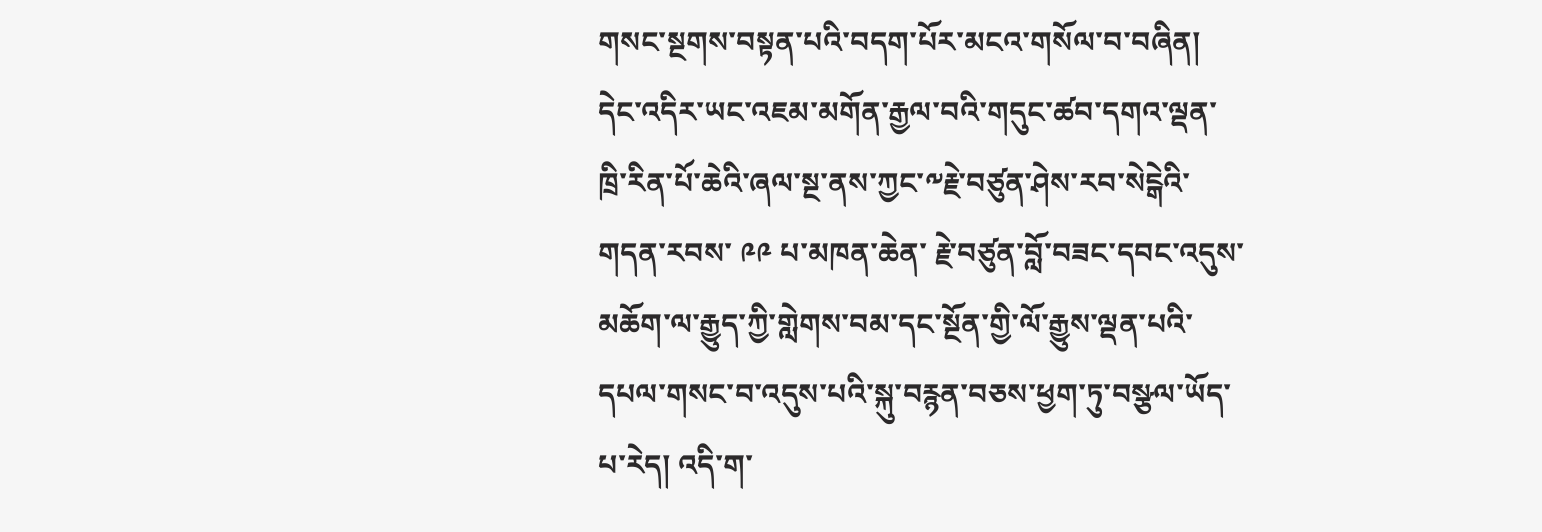གསང་སྔགས་བསྟན་པའི་བདག་པོར་མངའ་གསོལ་བ་བཞིན། དེང་འདིར་ཡང་འཇམ་མགོན་རྒྱལ་བའི་གདུང་ཚབ་དགའ་ལྡན་ཁྲི་རིན་པོ་ཆེའི་ཞལ་སྔ་ནས་ཀྱང་༸རྗེ་བཙུན་ཤེས་རབ་སེངྒེའི་གདན་རབས་ ༩༩ པ་མཁན་ཆེན་ རྗེ་བཙུན་བློ་བཟང་དབང་འདུས་མཆོག་ལ་རྒྱུད་ཀྱི་གླེགས་བམ་དང་སྔོན་གྱི་ལོ་རྒྱུས་ལྡན་པའི་དཔལ་གསང་བ་འདུས་པའི་སྐུ་བརྙན་བཅས་ཕྱག་ཏུ་བསྩལ་ཡོད་པ་རེད། འདི་ག་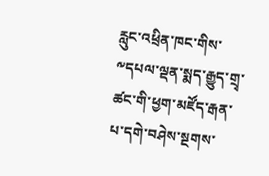རླུང་འཕྲིན་ཁང་གིས་༸དཔལ་ལྡན་སྨད་རྒྱུད་གྲྭ་ཚང་གི་ཕྱག་མཛོད་རྒན་པ་དགེ་བཤེས་སྔགས་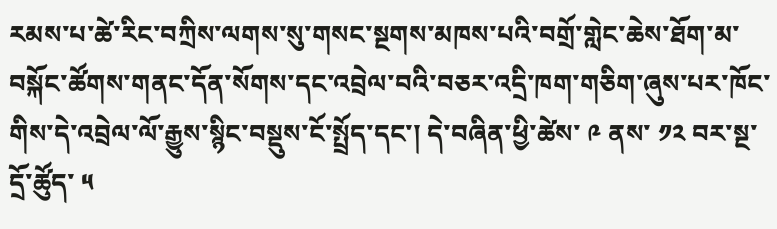རམས་པ་ཚེ་རིང་བཀྲིས་ལགས་སུ་གསང་སྔགས་མཁས་པའི་བགྲོ་གླེང་ཆེས་ཐོག་མ་བསྐོང་ཚོགས་གནང་དོན་སོགས་དང་འབྲེལ་བའི་བཅར་འདྲི་ཁག་གཅིག་ཞུས་པར་ཁོང་གིས་དེ་འབྲེལ་ལོ་རྒྱུས་སྙིང་བསྡུས་ངོ་སྤྲོད་དང་། དེ་བཞིན་ཕྱི་ཚེས་ ༩ ནས་ ༡༢ བར་སྔ་དྲོ་ཚོུད་ ༥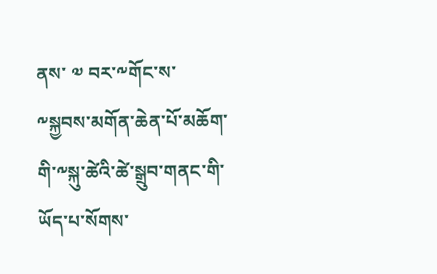ནས་ ༧ བར་༸གོང་ས་༸སྐྱབས་མགོན་ཆེན་པོ་མཆོག་གི་༸སྐུ་ཚེའི་ཚེ་སྒྲུབ་གནང་གི་ཡོད་པ་སོགས་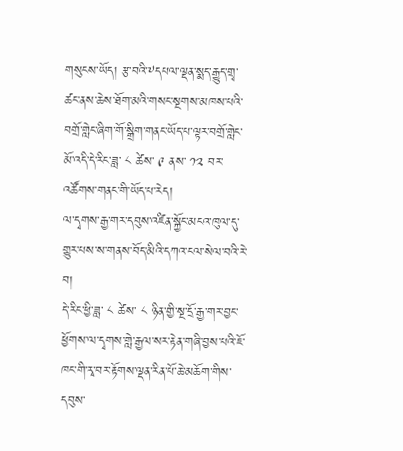གསུངས་ཡོད། རྩ་བའི་༸དཔལ་ལྡན་སྨད་རྒྱུད་གྲྭ་ཚང་ནས་ཆེས་ཐོག་མའི་གསང་སྔགས་མཁས་པའི་བགྲོ་གླེང་ཞིག་གོ་སྒྲིག་གནང་ཡོད་པ་ལྟར་བགྲོ་གླེང་མོ་འདི་དེ་རིང་ཟླ་ ༨ ཚེས་ ༩ ནས་ ༡༢ བར་འཚོགས་གནང་གི་ཡོད་པ་རེད།
ལ་དྭགས་རྒྱ་གར་དབུས་འཛིན་སྐྱོང་མངའ་ཁུལ་དུ་གྱུར་པས་ས་གནས་བོད་མིའི་དཀའ་ངལ་སེལ་བའི་རེ་བ།
དེ་རིང་ཕྱི་ཟླ་ ༨ ཚེས་ ༨ ཉིན་གྱི་སྔ་དྲོ་རྒྱ་གར་བྱང་ཕྱོགས་ལ་དྭགས་གླེ་རྒྱལ་སར་རྟེན་གཞི་བྱས་པའི་ཇོ་ཁང་གི་རྭ་བར་རྟོགས་ལྡན་རིན་པོ་ཆེ་མཆོག་གིས་དབུས་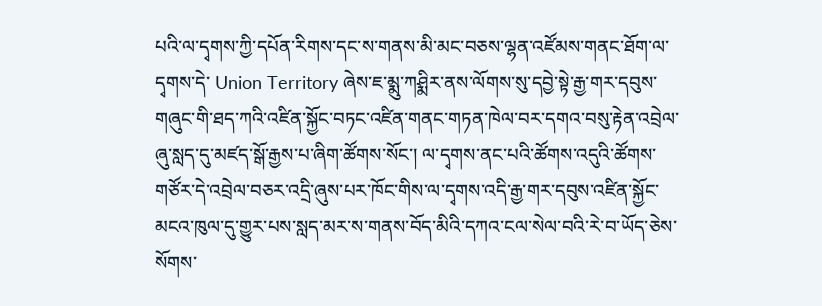པའི་ལ་དྭགས་ཀྱི་དཔོན་རིགས་དང་ས་གནས་མི་མང་བཅས་ལྷན་འཛོམས་གནང་ཐོག་ལ་དྭགས་དེ་ Union Territory ཞེས་ཇ་མྨུ་ཀཤྨིར་ནས་ལོགས་སུ་དབྱེ་སྟེ་རྒྱ་གར་དབུས་གཞུང་གི་ཐད་ཀའི་འཛིན་སྐྱོང་བཏང་འཛིན་གནང་གཏན་ཁེལ་བར་དགའ་བསུ་རྟེན་འབྲེལ་ཞུ་སླད་དུ་མཛད་སྒོ་རྒྱས་པ་ཞིག་ཚོགས་སོང་། ལ་དྭགས་ནང་པའི་ཚོགས་འདུའི་ཚོགས་གཙོར་དེ་འབྲེལ་བཅར་འདྲི་ཞུས་པར་ཁོང་གིས་ལ་དྭགས་འདི་རྒྱ་གར་དབུས་འཛིན་སྐྱོང་མངའ་ཁུལ་དུ་གྱུར་པས་སླད་མར་ས་གནས་བོད་མིའི་དཀའ་ངལ་སེལ་བའི་རེ་བ་ཡོད་ཅེས་སོགས་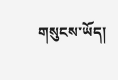གསུངས་ཡོད།